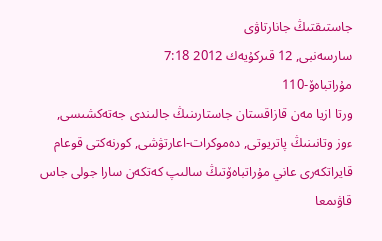جاستىقتىڭ جانارتاۋى
سارسەنبى, 12 قىركۇيەك 2012 7:18
مۇراتباەۆ-110
ورتا ازيا مەن قازاقستان جاستارىنىڭ جالىندى جەتەكشىسى, ءوز وتانىنىڭ پاتريوتى, دەموكرات-اعارتۋشى, كورنەكتى قوعام قايراتكەرى عاني مۇراتباەۆتىڭ سالىپ كەتكەن سارا جولى جاس قاۋىمعا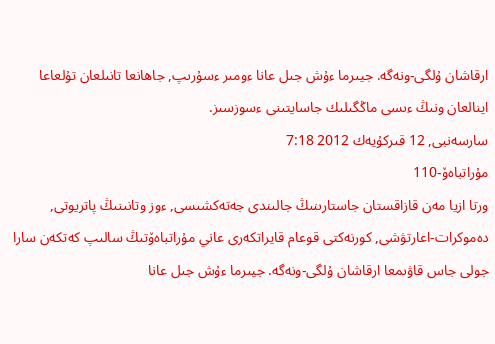ارقاشان ۇلگى-ونەگە. جيىرما ءۇش جىل عانا ءومىر ءسۇرىپ, جاھانعا تانىلعان تۇلعاعا اينالعان ونىڭ ءىسى ماڭگىلىك جاسايتىنى ءسوزسىز.
سارسەنبى, 12 قىركۇيەك 2012 7:18
مۇراتباەۆ-110
ورتا ازيا مەن قازاقستان جاستارىنىڭ جالىندى جەتەكشىسى, ءوز وتانىنىڭ پاتريوتى, دەموكرات-اعارتۋشى, كورنەكتى قوعام قايراتكەرى عاني مۇراتباەۆتىڭ سالىپ كەتكەن سارا جولى جاس قاۋىمعا ارقاشان ۇلگى-ونەگە. جيىرما ءۇش جىل عانا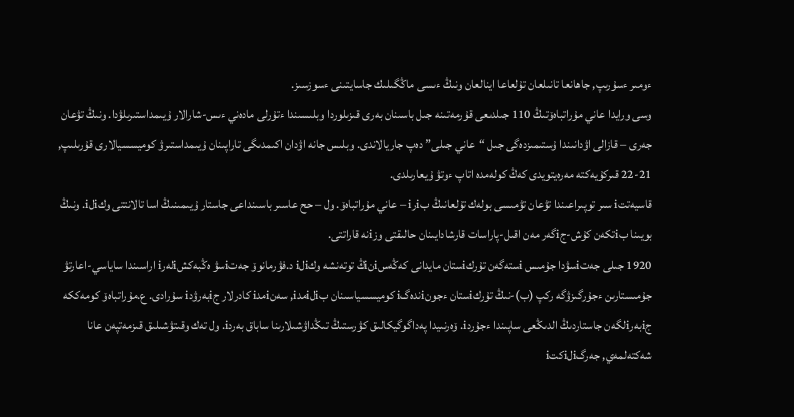ءومىر ءسۇرىپ, جاھانعا تانىلعان تۇلعاعا اينالعان ونىڭ ءىسى ماڭگىلىك جاسايتىنى ءسوزسىز.
وسى ورايدا عاني مۇراتباەۆتىڭ 110 جىلدىعى قۇرمەتىنە جىل باسىنان بەرى قىزىلوردا وبلىسىندا ءتۇرلى مادەني ءىس-شارالار ۇيىمداستىرىلۋدا. ونىڭ تۋعان جەرى – قازالى اۋدانىندا ۇستىمىزدەگى جىل “عاني جىلى” دەپ جاريالاندى. وبلىس جانە اۋدان اكىمدىگى تاراپىنان ۇيىمداستىرۋ كوميسسيالارى قۇرىلىپ, 21-22 قىركۇيەكتە مەرەيتويدى كەڭ كولەمدە اتاپ ءوتۋ ۇيعارىلدى.
قاسيەتتi سىر توپىراعىندا تۋعان تۋمىسى بولەك تۇلعانىڭ بiرi – عاني مۇراتباەۆ. ول – حح عاسىر باسىنداعى جاستار ۇيىمىنىڭ اسا تالانتتى وكiلi. ونىڭ بويىنا بiتكەن كۇش-جiگەر مەن اقىل-پاراسات قارشادايىنان حالىقتى وزiنە قاراتتى.
1920 جىلى جەتiسۋدا جۇمىس iستەگەن تۇركiستان مايدانى كەڭەسiنiڭ توتەنشە وكiلi د.فۋرمانوۆ جەتiسۋ ەڭبەكشiلەرi اراسىندا ساياسي-اعارتۋ جۇمىستارىن ءجۇرگىزۋگە ركپ (ب)-نىڭ تۇركiستان ءجونiندەگi كوميسسياسىنان بiلiمدi, سەنiمدi كادرلار جiبەرۋدi سۇرادى. ع.مۇراتباەۆ كومەككە جiبەرiلگەن جاستاردىڭ الدىڭعى ساپىندا ءجۇردi. ۆەرنىيدا پەداگوگيكالىق كۋرستىڭ تىڭداۋشىلارىنا ساباق بەردi. ول تەك وقىتۋشىلىق قىزمەتپەن عانا شەكتەلمەي, جەرگiلiكتi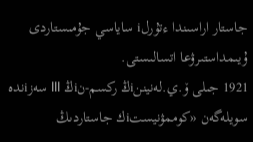جاستار اراسىندا ءتۇرلi ساياسي جۇمىستاردى ۇيىمداستىرۋعا اتسالىستى.
1921 جىلى ۆ.ي.لەنيننiڭ ركسم-نiڭ III سەزiندە سويلەگەن «كوممۋنيستiك جاستاردىڭ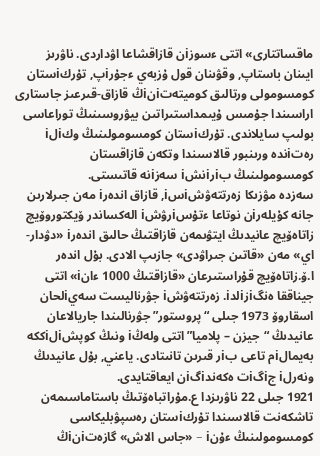ماقساتتارى» اتتى ءسوزiن قازاقشاعا اۋداردى. ناۋرىز ايىنان باستاپ, وقۋىنان قول ۇزبەي ءجۇرiپ, تۇركiستان كومسومولى ورتالىق كوميتەتiنiڭ قازاق-قىرعىز جاستارى اراسىندا جۇمىس ۇيىمداستىراتىن بيۋروسىنىڭ توراعاسى بولىپ سايلاندى. تۇركiستان كومسومولىنىڭ وكiلi رەتiندە ورىنبور قالاسىندا وتكەن قازاقستان كومسومولىنىڭ بiرiنشi سەزiنە قاتىستى.
سەزدە مۋزىكا زەرتتەۋشiسi, قازاق اندەرi مەن جىرلارىن جانە كۇيلەرiن نوتاعا ءتۇسiرۋشi الەكساندر ۆيكتوروۆيچ زاتاەۆيچ عانيدىڭ ايتۋىمەن قازاقتىڭ حالىق اندەرi «دۋدار-اي» مەن «قاتىن جىراۋدى» جازىپ الادى. بۇل اندەر ا.ۆ.زاتاەۆيچ قۇراستىرعان «قازاقتىڭ 1000 ءانi» اتتى جيناققا ەنگiزiلدi. زەرتتەۋشi جۋرناليست سەيiلحان اسقاروۆ 1973 جىلى “پروستور” جۋرنالىندا جاريالاعان عانيدىڭ “جيزن – پلاميا” اتتى ولەڭi ونىڭ كوپشiلiككە بەيمالiم تاعى بiر قىرىن تانىتادى. ياعني, بۇل عانيدىڭ ونەرلi جiگiت ەكەندiگiن ايعاقتايدى.
1921 جىلى 22 ناۋرىزدا ع.مۇراتباەۆتىڭ باستاماسىمەن تاشكەنت قالاسىندا تۇركiستان رەسپۋبليكاسى كومسومولىنىڭ ءۇنi – «جاس الاش» گازەتiنiڭ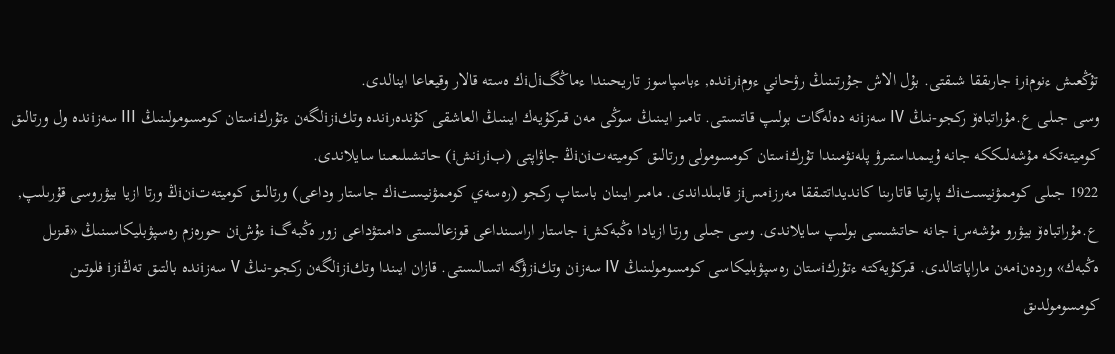تۇڭعىش ءنومiرi جارىققا شىقتى. بۇل الاش جۇرتىنىڭ رۋحاني ءومiرiندە, ءباسپاسوز تاريحىندا ءماڭگiلiك ەستە قالار وقيعاعا اينالدى.
وسى جىلى ع.مۇراتباەۆ ركجو-نىڭ IV سەزiنە دەلەگات بولىپ قاتىستى. تامىز ايىنىڭ سوڭى مەن قىركۇيەك ايىنىڭ العاشقى كۇندەرiندە وتكiزiلگەن ءتۇركiستان كومسومولىنىڭ III سەزiندە ول ورتالىق كوميتەتكە مۇشەلىككە جانە ۇيىمداستىرۋ پلەنۋمىندا تۇركiستان كومسومولى ورتالىق كوميتەتiنiڭ جاۋاپتى (بiرiنشi) حاتشىلىعىنا سايلاندى.
1922 جىلى كوممۋنيستiك پارتيا قاتارىنا كانديداتتىققا مەرزiمسiز قابىلداندى. مامىر ايىنان باستاپ ركجو (رەسەي كوممۋنيستiك جاستار وداعى) ورتالىق كوميتەتiنiڭ ورتا ازيا بيۋروسى قۇرىلىپ, ع.مۇراتباەۆ بيۋرو مۇشەسi جانە حاتشىسى بولىپ سايلاندى. وسى جىلى ورتا ازيادا ەڭبەكشi جاستار اراسىنداعى قوزعالىستى دامىتۋداعى زور ەڭبەگi ءۇشiن حورەزم رەسپۋبليكاسىنىڭ «قىزىل ەڭبەك» وردەنiمەن ماراپاتتالدى. قىركۇيەكتە ءتۇركiستان رەسپۋبليكاسى كومسومولىنىڭ IV سەزiن وتكiزۋگە اتسالىستى. قازان ايىندا وتكiزiلگەن ركجو-نىڭ V سەزiندە بالتىق تەڭiزi فلوتىن كومسومولدىق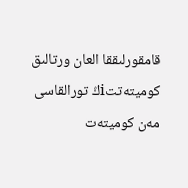قامقورلىققا العان ورتالىق كوميتەتتiڭ تورالقاسى مەن كوميتەت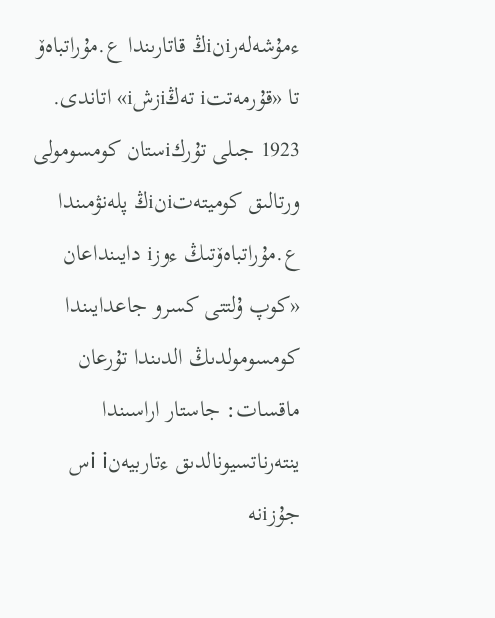ءمۇشەلەرiنiڭ قاتارىندا ع.مۇراتباەۆ تا «قۇرمەتتi تەڭiزشi» اتاندى.
1923 جىلى تۇركiستان كومسومولى ورتالىق كوميتەتiنiڭ پلەنۋمىندا ع.مۇراتباەۆتىڭ ءوزi دايىنداعان «كوپ ۇلتتى كسرو جاعدايىندا كومسومولدىڭ الدىندا تۇرعان ماقسات: جاستار اراسىندا ينتەرناتسيونالدىق ءتاربيەنi iس جۇزiنە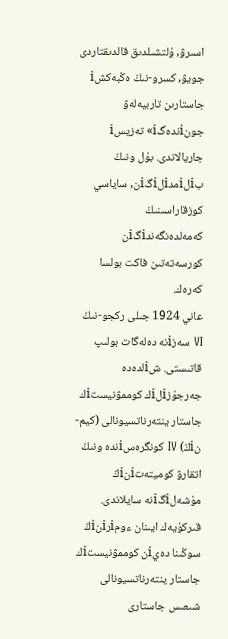اسىرۋ, ۇلتشىلدىق قالدىقتاردى جويۋ, كسرو-نىڭ ەڭبەكشi جاستارىن تاربيەلەۋ جونiندەگi» تەزيسi جاريالاندى. بۇل ونىڭ بiلiمدiلiگiن, ساياسي كوزقاراسىنىڭ كەمەلدەنگەندiگiن كورسەتەتىن فاكت بولسا كەرەك.
عاني 1924 جىلى ركجو-نىڭ VI سەزiنە دەلەگات بولىپ قاتىستى. شiلدەدە جەرجۇزiلiك كوممۋنيستiك جاستار ينتەرناتسيونالى (كيم-نiڭ) IV كونگرەسiندە ونىڭ اتقارۋ كوميتەتiنiڭ مۇشەلiگiنە سايلاندى. قىركۇيەك ايىنان ءومiرiنiڭ سوڭىنا دەيiن كوممۋنيستiك جاستار ينتەرناتسيونالى شىعىس جاستارى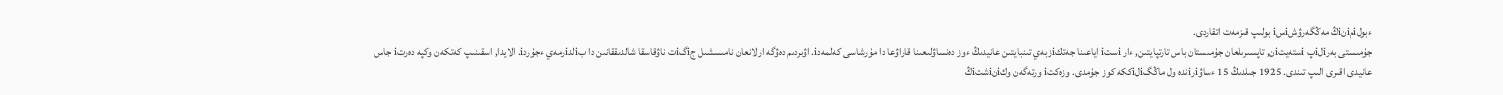ءبولiمiنiڭ مەڭگەرۋشiسi بولىپ قىزمەت اتقاردى.
جۇمىستى بەرiلiپ iستەيتiن, تاپسىرىلعان جۇمىستان باس تارتپايتىن, ءار iستi اياعىنا جەتكiزبەي تىنبايتىن عانيدىڭ ءوز دەنساۋلىعىنا قاراۋعا دا مۇرشاسى كەلمەدi. اۋىردىم دەۋگە ارلانعان نامىسشىل جiگiت ناۋقاسقا شالدىققانىن دا بiلدiرمەي ءجۇردi. الايدا, اسقىنىپ كەتكەن وكپە دەرتi جاس عانيدى اقىرى الىپ تىندى. 1925 جىلدىڭ 15 ءساۋiرiندە ول ماڭگiلiككە كوز جۇمدى. وزەكتi ورتەگەن وكiنiشتiڭ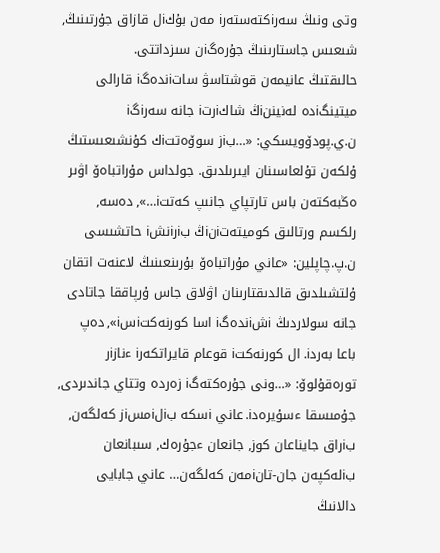وتى ونىڭ سەرiكتەستەرi مەن بۇكiل قازاق جۇرتىنىڭ, شىعىس جاستارىنىڭ جۇرەگiن سىزداتتى.
حالىقتىڭ عانيمەن قوشتاسۋ ساتiندەگi قارالى ميتينگiدە لەنيننiڭ شاكiرتi جانە سەرiگi ن.ي.پودۆويسكي: «…بiز سوۆەتتiك كۇنشىعىستىڭ ۇلكەن تۇلعاسىنان ايىرىلدىق. جولداس مۇراتباەۆ اۋىر ەڭبەكتەن باس تارتپاي جانىپ كەتتi…», دەسە, رلكسم ورتالىق كوميتەتiنiڭ بiرiنشi حاتشىسى ن.پ.چاپلين: «عاني مۇراتباەۆ بۇرىنعىنىڭ لاعنەت اتقان ۇلتشىلدىق قالدىقتارىنان اۋلاق جاس ۇرپاققا جاتادى جانە سولاردىڭ iشiندەگi اسا كورنەكتiسi», دەپ باعا بەردi. ال كورنەكتi قوعام قايراتكەرi ءنازiر تورەقۇلوۆ: «…ونى جۇرەكتەگi زەردە وتتاي جاندىردى, جۇمىسقا ءسۇيرەدi. عاني iسكە بiلiمسiز كەلگەن, بiراق جايناعان كوز, جانعان ءجۇرەك, سىبانعان بiلەكپەن جان-تانiمەن كەلگەن… عاني جابايى دالانىڭ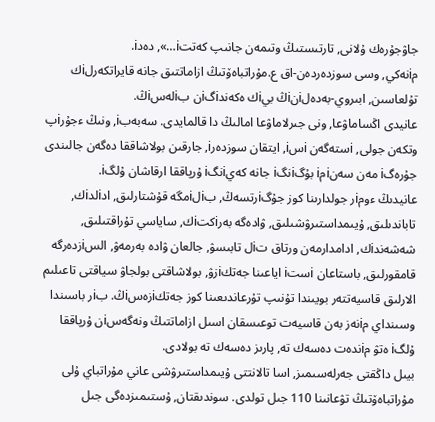جاۋجۇرەك ۇلانى, تارتىستىڭ وتىمەن جانىپ كەتتi…», دەدi.
مiنەكي, وسى سوزدەردەن-اق ع.مۇراتباەۆتىڭ ازاماتتىق جانە قايراتكەرلiك تۇلعاسىن, ابىروي-بەدەلiنiڭ بيiك ەكەندiگiن بiلەسiڭ.
عانيدى اڭساماۋعا, ونى جىرلاماۋعا امالىڭ دا قالمايدى. سەبەبi, ونىڭ ءجۇرiپ وتكەن جولى, iستەگەن iسi, ايتقان سوزدەرi, جارقىن بولاشاققا دەگەن جالىندى جۇرەگi مەن سەنiمi بۇگiنگi جانە كەيiنگi ۇرپاققا ارقاشان ۇلگi.
عانيدىڭ ءومiر جولدارىنا كوز جۇگiرتسەڭ, بiلiمگە قۇشتارلىق, ادiلدiك, تاباندىلىق, ۇيىمداستىرۋشىلىق, ۋادەگە بەرiكتiك, ساياسي تۇراقتىلىق, شەشەندiك, ادامدارمەن ورتاق تiل تابىسۋ, جالعان ۋادە بەرمەۋ, السiزدەرگە قامقورلىق, باستاعان iستi اياعىنا جەتكiزۋ, بولاشاقتى بولجاۋ سياقتى تاعىلىم الارلىق قاسيەتتەر بويىندا تۇنىپ تۇرعاندىعىنا كوز جەتكiزەسiڭ. بiر باسىندا وسىنداي مiنەز بەن قاسيەت توعىسقان اسىل ازاماتتىڭ ونەگەسiن ۇرپاققا ۇلگi ەتۋ مiندەت دەسەك تە, پارىز دەسەك تە بولادى.
بيىل داڭقتى جەرلەسىمىز, اسا تالانتتى ۇيىمداستىرۋشى عاني مۇراتباي ۇلى مۇراتباەۆتىڭ تۋعانىنا 110 جىل تولدى. سوندىقتان, ۇستىمىزدەگى جىل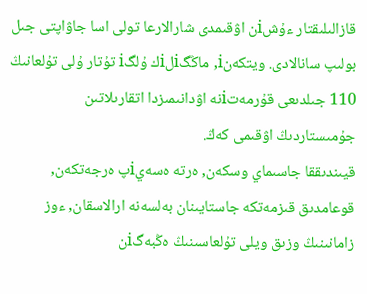قازالىلىقتار ءۇشiن اۋقىمدى شارالارعا تولى اسا جاۋاپتى جىل بولىپ سانالادى. ويتكەنi, ماڭگiلiك ۇلگi تۇتار ۇلى تۇلعانىڭ 110 جىلدىعى قۇرمەتiنە اۋدانىمىزدا اتقارىلاتىن جۇمىستاردىڭ اۋقىمى كەڭ.
قيىندىققا جاسىماي وسكەن, ەرتە ەسەيiپ ەرجەتكەن, قوعامدىق قىزمەتكە جاستايىنان بەلسەنە ارالاسقان, ءوز زامانىنىڭ وزىق ويلى تۇلعاسىنىڭ ەڭبەگiن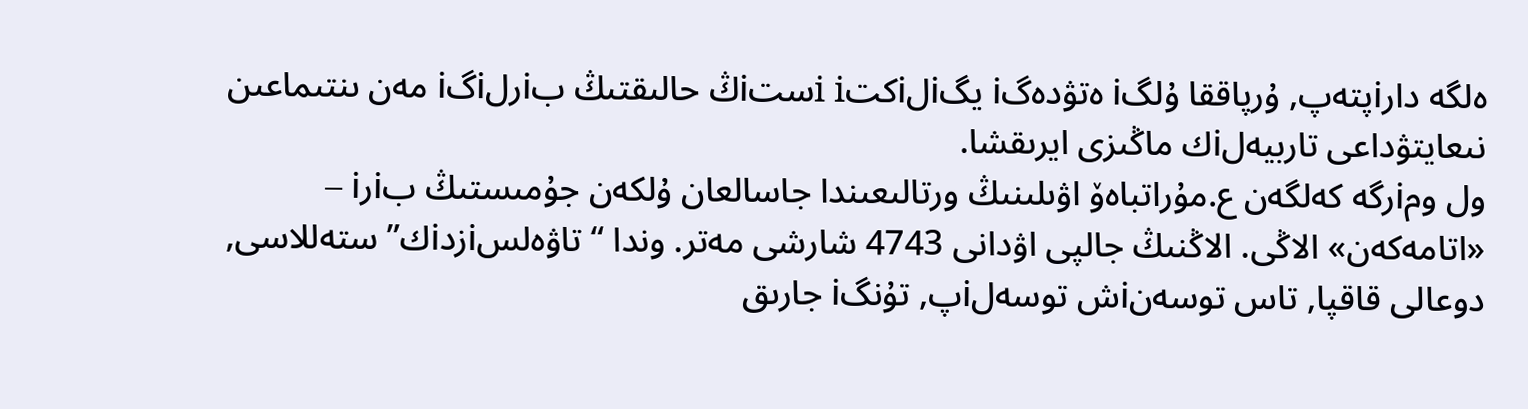ەلگە دارiپتەپ, ۇرپاققا ۇلگi ەتۋدەگi يگiلiكتi iستiڭ حالىقتىڭ بiرلiگi مەن ىنتىماعىن نىعايتۋداعى تاربيەلiك ماڭىزى ايرىقشا.
ول ومiرگە كەلگەن ع.مۇراتباەۆ اۋىلىنىڭ ورتالىعىندا جاسالعان ۇلكەن جۇمىستىڭ بiرi – «اتامەكەن» الاڭى. الاڭنىڭ جالپى اۋدانى 4743 شارشى مەتر. وندا “تاۋەلسiزدiك” ستەللاسى, دوعالى قاقپا, تاس توسەنiش توسەلiپ, تۇنگi جارىق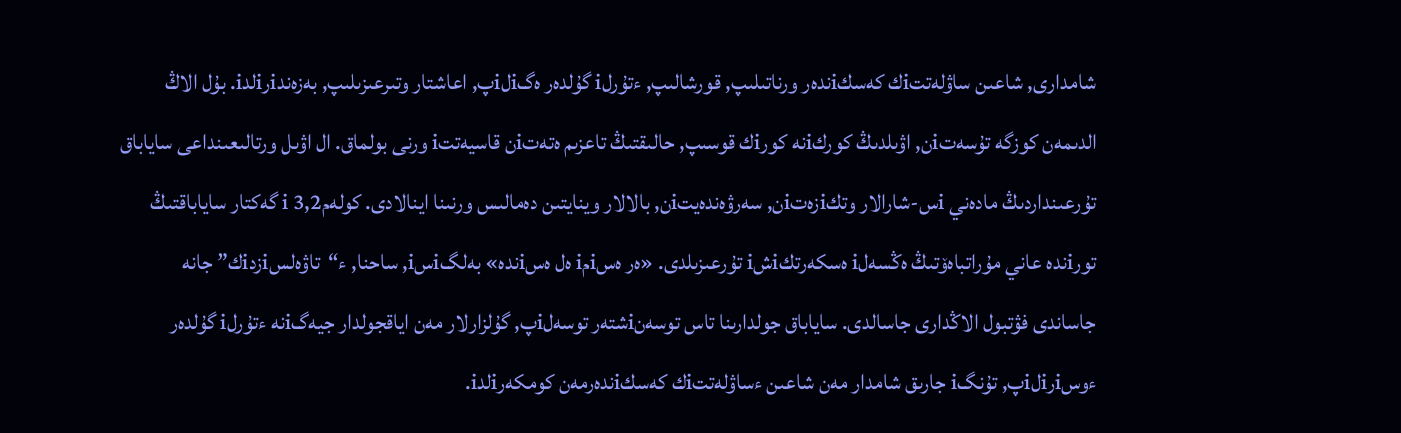شامدارى, شاعىن ساۋلەتتiك كەسكiندەر ورناتىلىپ, قورشالىپ, ءتۇرلi گۇلدەر ەگiلiپ, اعاشتار وتىرعىزىلىپ, بەزەندiرiلدi. بۇل الاڭ الدىمەن كوزگە تۇسەتiن, اۋىلدىڭ كوركiنە كورiك قوسىپ, حالىقتىڭ تاعزىم ەتەتiن قاسيەتتi ورنى بولماق. ال اۋىل ورتالىعىنداعى ساياباق تۇرعىنداردىڭ مادەني iس-شارالار وتكiزەتiن, سەرۋەندەيتiن, بالالار وينايتىن دەمالىس ورنىنا اينالادى. كولەمi 3,2 گەكتار ساياباقتىڭ تورiندە عاني مۇراتباەۆتىڭ ەڭسەلi ەسكەرتكiشi تۇرعىزىلدى. «ەر ەسiمi ەل ەسiندە» بەلگiسi, ساحنا, ء“تاۋەلسiزدiك” جانە جاساندى فۋتبول الاڭدارى جاسالدى. ساياباق جولدارىنا تاس توسەنiشتەر توسەلiپ, گۇلزارلار مەن اياقجولدار جيەگiنە ءتۇرلi گۇلدەر ءوسiرiلiپ, تۇنگi جارىق شامدار مەن شاعىن ءساۋلەتتiك كەسكiندەرمەن كومكەرiلدi.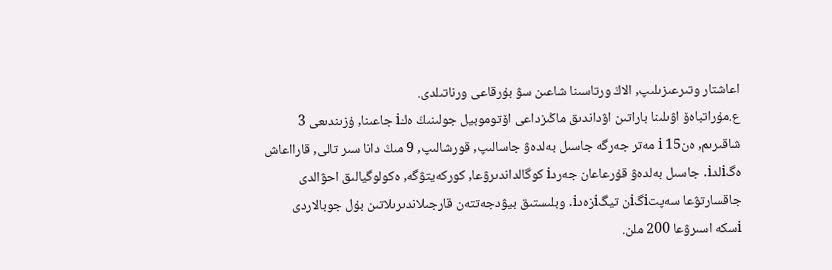اعاشتار وتىرعىزىلىپ, الاڭ ورتاسىنا شاعىن سۋ بۇرقاعى ورناتىلدى.
ع.مۇراتباەۆ اۋىلىنا باراتىن اۋداندىق ماڭىزداعى اۆتوموبيل جولىنىڭ ەكi جاعىنا, ۇزىندىعى 3 شاقىرىم, ەنi 15 مەتر جەرگە جاسىل بەلدەۋ جاسالىپ, قورشالىپ, 9 مىڭ دانا سىر تالى, قارااعاش ەگiلدi. جاسىل بەلدەۋ قۇرعاعان جەردi كوگالداندىرۋعا, كوركەيتۋگە, ەكولوگيالىق احۋالدى جاقسارتۋعا سەپتiگiن تيگiزەدi. وبلىستىق بيۋدجەتتەن قارجىلاندىرىلاتىن بۇل جوبالاردى iسكە اسىرۋعا 200 ملن.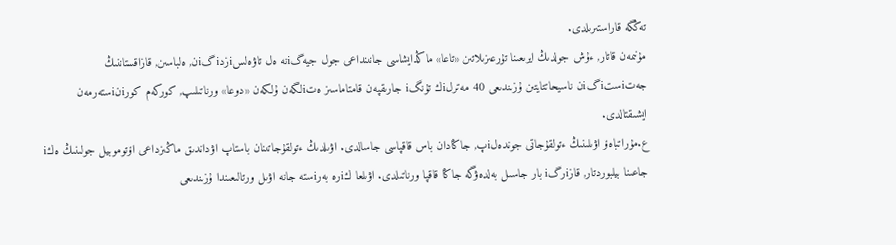تەڭگە قاراستىرىلدى.
مۇنىمەن قاتار, ءۇش جولدىڭ ايرىعىنا تۇرعىزىلاتىن «تاعا» ماڭدايشاسى جانىنداعى جول جيەگiنە ەل تاۋەلسiزدiگiن, ەلباسىن, قازاقستاننىڭ جەتiستiگiن ناسيحاتتايتىن ۇزىندىعى 40 مەترلiك تۇنگi جارىقپەن قامتاماسىز ەتiلگەن ۇلكەن «دوعا» ورناتىلىپ, كوركەم كورiنiستەرمەن ايشىقتالدى.
ع.مۇراتباەۆ اۋىلىنىڭ ءتولقۇجاتى جوندەلiپ, جاڭادان باس قاقپاسى جاسالدى. اۋىلدىڭ ءتولقۇجاتىنان باستاپ اۋداندىق ماڭىزداعى اۆتوموبيل جولىنىڭ ەكi جاعىنا بيلبوردتار, قازiرگi بار جاسىل بەلدەۋگە جاڭا قاقپا ورناتىلدى. اۋىلعا كiرە بەرiستە جانە اۋىل ورتالىعىندا ۇزىندىعى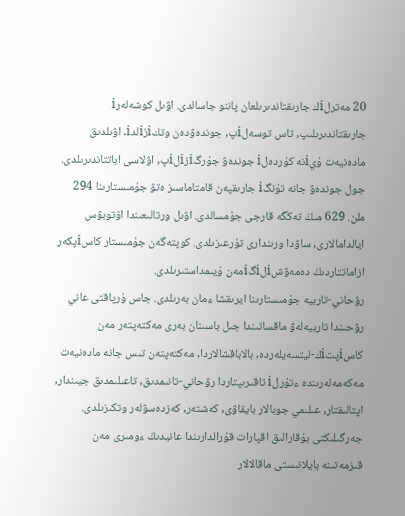20 مەترلiك جارىقتاندىرىلعان پاننو جاسالدى. اۋىل كوشەلەرi جارىقتاندىرىلىپ, تاس توسەلiپ, جوندەۋدەن وتكiزiلدi. اۋىلدىق مادەنيەت ۇيiنە كۇردەلi جوندەۋ جۇرگiزiلiپ, اۋلاسى اباتتاندىرىلدى. جول جوندەۋ جانە تۇنگi جارىقپەن قامتاماسىز ەتۋ جۇمىستارىنا 294 ملن. 629 مىڭ تەڭگە قارجى جۇمسالدى. اۋىل ورتالىعىندا اۆتوبۋس ايالدامالارى, ساۋدا ورىندارى تۇرعىزىلدى. كوپتەگەن جۇمىستار كاسiپكەر ازاماتتاردىڭ دەمەۋشiلiگiمەن ۇيىمداستىرىلدى.
رۋحاني-تاربيە جۇمىستارىنا ايرىقشا ءمان بەرىلدى. جاس ۇرپاقتى عاني رۋحىندا تاربيەلەۋ ماقساتىندا جىل باسىنان بەرى مەكتەپتەر مەن كاسiپتiك-ليتسەيلەردە, بالاباقشالاردا, مەكتەپتەن تىس جانە مادەنيەت مەكەمەلەرىندە ءتۇرلi تاقىرىپتاردا رۋحاني-تانىمدىق, تاعىلىمدىق جيىندار, اپتالىقتار, عىلىمي جوبالار بايقاۋى, كەشتەر, كەزدەسۋلەر وتكىزىلدى. جەرگىلىكتى بۇقارالىق اقپارات قۇرالدارىندا عانيدىڭ ءومىرى مەن قىزمەتىنە بايلانىستى ماقالالار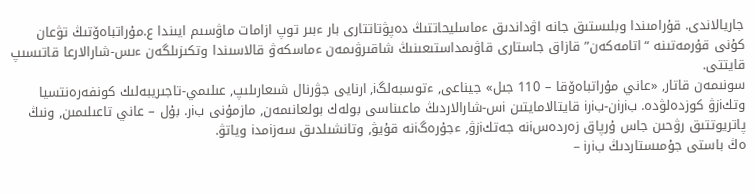جاريالاندى. قۇرامىندا وبلىستىق جانە اۋداندىق ءماسليحاتتىڭ دەپۋتاتتارى بار ءبىر توپ ازامات ماۋسىم ايىندا ع.مۇراتباەۆتىڭ تۋعان كۇنى قۇرمەتىنە “اتامەكەن” قازاق جاستارى قاۋىمداستىعىنىڭ شاقىرۋىمەن ءماسكەۋ قالاسىندا وتكىزىلگەن ءىس-شارالارعا قاتىسىپ قايتتى.
سونىمەن قاتار, «عاني مۇراتباەۆقا – 110 جىل» جيناعى, ءتوسبەلگi, ارنايى جۋرنال شىعارىلىپ, عىلىمي-تاجىريبەلىك كونفەرەنتسيا وتكiزۋ كوزدەلۋدە. بiرiن-بiرi قايتالامايتىن iس-شارالاردىڭ ماعىناسى بولەك بولعانىمەن, مازمۇنى بiر. بۇل – عاني تاعىلىمىن, ونىڭ پاتريوتتىق رۋحىن جاس ۇرپاق زەردەسiنە جەتكiزۋ, ءجۇرەگiنە قۇيۋ, وتانشىلدىق سەزiمدi وياتۋ.
ەڭ باستى جۇمىستاردىڭ بiرi –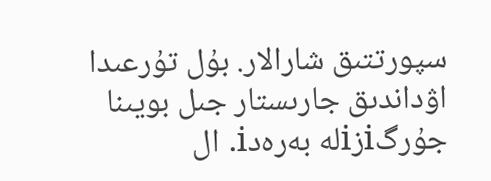سپورتتىق شارالار. بۇل تۇرعىدا اۋداندىق جارىستار جىل بويىنا جۇرگiزiلە بەرەدi. ال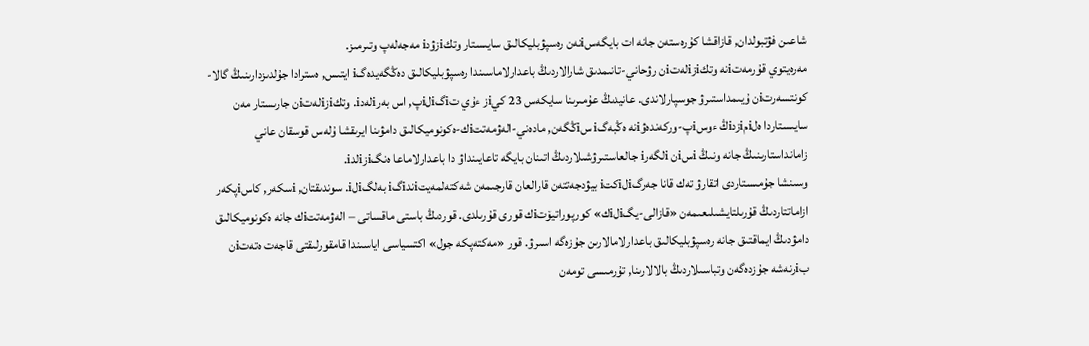شاعىن فۋتبولدان, قازاقشا كۇرەستەن جانە ات بايگەسiنەن رەسپۋبليكالىق سايىستار وتكiزۋدi مەجەلەپ وتىرمىز.
مەرەيتوي قۇرمەتiنە وتكiزiلەتiن رۋحاني-تانىمدىق شارالاردىڭ باعدارلاماسىندا رەسپۋبليكالىق دەڭگەيدەگi ايتىس, ەسترادا جۇلدىزدارىنىڭ گالا-كونتسەرتiن ۇيىمداستىرۋ جوسپارلاندى. عانيدىڭ عۇمىرىنا سايكەس 23 كيiز ءۇي تiگiلiپ, اس بەرiلەدi. وتكiزiلەتiن جارىستار مەن سايىستاردا ەلiمiزدiڭ ءوسiپ-وركەندەۋiنە ەڭبەگi سiڭگەن, مادەني-الەۋمەتتiك-ەكونوميكالىق دامۋىنا ايرىقشا ۇلەس قوسقان عاني زامانداستارىنىڭ جانە ونىڭ iسiن iلگەرi جالعاستىرۋشىلاردىڭ اتىنان بايگە تاعايىنداۋ دا باعدارلاماعا ەنگiزiلدi.
وسىنشا جۇمىستاردى اتقارۋ تەك قانا جەرگiلiكتi بيۋدجەتتەن قارالعان قارجىمەن شەكتەلمەيتiندiگi بەلگiلi. سوندىقتان, iسكەر, كاسiپكەر ازاماتتاردىڭ قۇرىلتايشىلىعىمەن «قازالى-يگiلiك» كورپوراتيۆتiك قورى قۇرىلدى. قوردىڭ باستى ماقساتى – الەۋمەتتiك جانە ەكونوميكالىق دامۋدىڭ ايماقتىق جانە رەسپۋبليكالىق باعدارلامالارىن جۇزەگە اسىرۋ. قور «مەكتەپكە جول» اكتسياسى اياسىندا قامقورلىقتى قاجەت ەتەتiن بiرنەشە جۇزدەگەن وتباسىلاردىڭ بالالارىنا, تۇرمىسى تومەن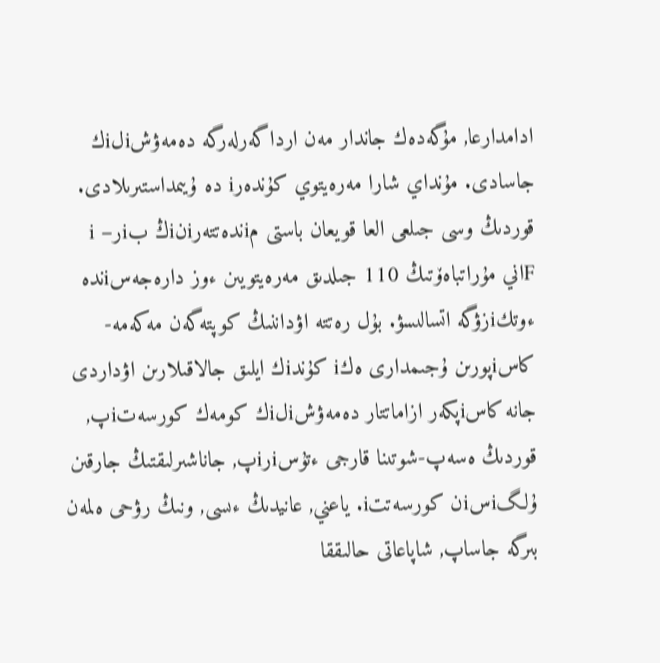ادامدارعا, مۇگەدەك جاندار مەن ارداگەرلەرگە دەمەۋشiلiك جاسادى. مۇنداي شارا مەرەيتوي كۇندەرi دە ۇيىمداستىرىلادى.
قوردىڭ وسى جىلعى العا قويعان باستى مiندەتتەرiنiڭ بiرi – Fاني مۇراتباەۆتىڭ 110 جىلدىق مەرەيتويىن ءوز دارەجەسiندە ءوتكiزۋگە اتسالىسۋ. بۇل رەتتە اۋداننىڭ كوپتەگەن مەكەمە-كاسiپورىن ۇجىمدارى ەكi كۇندiك ايلىق جالاقىلارىن اۋداردى جانە كاسiپكەر ازاماتتار دەمەۋشiلiك كومەك كورسەتiپ, قوردىڭ ەسەپ-شوتىنا قارجى ءتۇسiرiپ, جاناشىرلىقتىڭ جارقىن ۇلگiسiن كورسەتتi. ياعني, عانيدىڭ ءىسى, ونىڭ رۋحى ەلمەن بىرگە جاساپ, شاپاعاتى حالىققا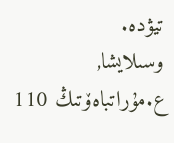تيۋدە.
وسىلايشا, ع.مۇراتباەۆتىڭ 110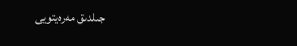جىلدىق مەرەيتويى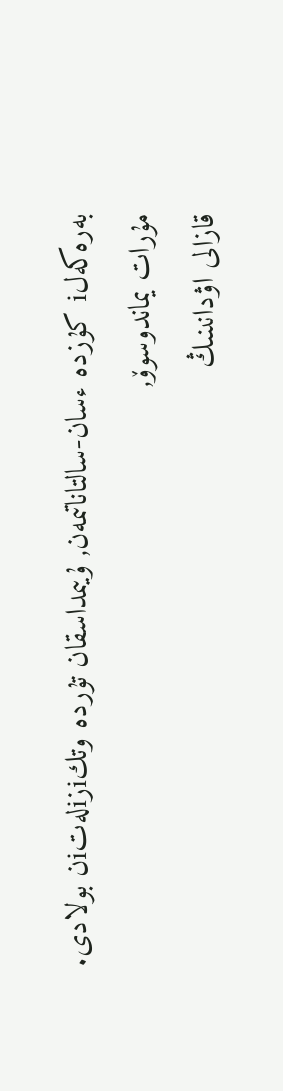بەرەكەلi كۇزدە ءسان-سالتاناتىمەن, ۇيىمداسقان تۇردە وتكiزiلەتiن بولادى.
مۇرات يماندوسوۆ,
قازالى اۋدانىنىڭ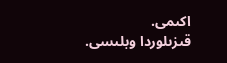اكىمى.
قىزىلوردا وبلىسى.